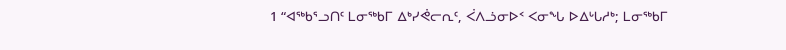1 “ᐊᖅᑲᕐᓗᑎᑦ ᒪᓂᖅᑲᒥ ᐃᒃᓯᕚᓕᕆᑦ, ᐹᐱᓘᓂᐅᑉ ᐸᓂᖓ ᐅᐃᒡᒐᓱᒃ; ᒪᓂᖅᑲᒥ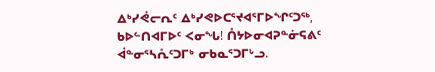ᐃᒃᓯᕚᓕᕆᑦ ᐃᒃᓯᕙᐅᑕᕐᔪᐊᕐᒥᐅᖏᑦᑐᖅ, ᑲᐅᓪᑎᐊᒥᐅᑦ ᐸᓂᖓ! ᑍᔭᐅᓂᐊᕈᓐᓃᕋᕕᑦ ᐋᓐᓂᕐᓴᕅᑦᑐᒥᒃ ᓂᑲᓇᕐᑐᒥᒡᓗ.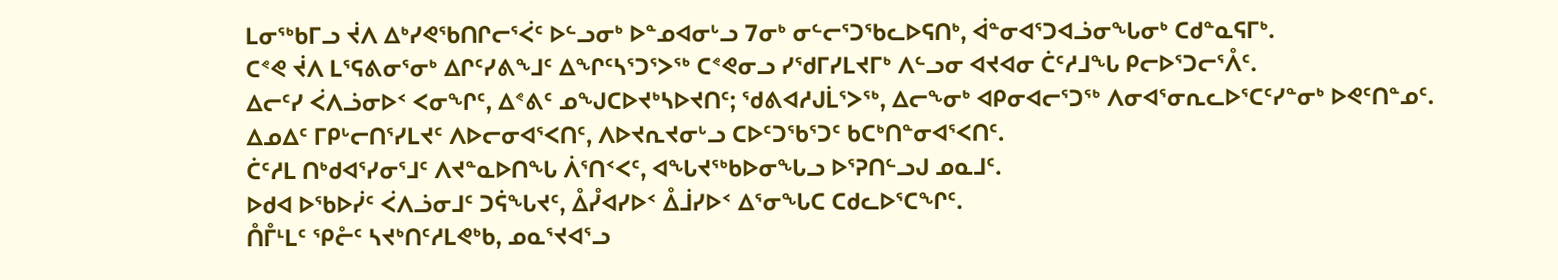ᒪᓂᖅᑲᒥᓗ ᔫᐱ ᐃᒃᓯᕙᖃᑎᒋᓕᕐᐹᑦ ᐅᓪᓗᓂᒃ ᐅᓐᓄᐊᓂᒡᓗ 7ᓂᒃ ᓂᓪᓕᕐᑐᖃᓚᐅᕋᑎᒃ, ᐋᓐᓂᐊᕐᑐᐊᓘᓂᖓᓂᒃ ᑕᑯᓐᓇᕋᒥᒃ.
ᑕᕝᕙ ᔫᐱ ᒪᕐᕋᕕᓂᕐᓂᒃ ᐃᒋᑦᓯᕕᖕᒧᑦ ᐃᖏᑦᓴᕐᑐᕐᐳᖅ ᑕᕝᕙᓂᓗ ᓯᖁᒥᓯᒪᔪᒥᒃ ᐱᓪᓗᓂ ᐊᔪᐊᓂ ᑖᑦᓱᒧᖓ ᑭᓕᐅᕐᑐᓕᕐᐰᑦ.
ᐃᓕᑦᓯ ᐹᐱᓘᓂᐅᑉ ᐸᓂᖏᑦ, ᐃᕝᕕᑦ ᓄᖑᑕᐅᔪᒃᓴᐅᔪᑎᑦ; ᖁᕕᐊᓱᒍᒫᕐᐳᖅ, ᐃᓕᖕᓂᒃ ᐊᑭᓂᐊᓕᕐᑐᖅ ᐱᓂᐊᕐᓂᕆᓚᐅᕐᑕᑦᓯᓐᓂᒃ ᐅᕙᑦᑎᓐᓄᑦ.
ᐃᓄᐃᑦ ᒥᑭᒡᓕᑎᕐᓯᒪᔪᑦ ᐱᐅᓕᓂᐊᕐᐸᑎᑦ, ᐱᐅᔪᕆᔪᓂᒡᓗ ᑕᐅᑦᑐᖃᕐᑐᑦ ᑲᑕᒃᑎᓐᓂᐊᕐᐸᑎᑦ.
ᑖᑦᓱᒪ ᑎᒃᑯᐊᕐᓯᓂᕐᒧᑦ ᐱᔪᓐᓇᐅᑎᖓ ᐲᕐᑎᑉᐸᑦ, ᐊᖓᔪᖅᑲᐅᓂᖓᓗ ᐅᕐᕈᑎᓪᓗᒍ ᓄᓇᒧᑦ.
ᐅᑯᐊ ᐅᖃᐅᓰᑦ ᐹᐱᓘᓂᒧᑦ ᑐᕌᖓᔪᑦ, ᐂᓮᐊᓯᐅᑉ ᐂᒨᓯᐅᑉ ᐃᕐᓂᖓᑕ ᑕᑯᓚᐅᕐᑕᖏᑦ.
ᑍᒤᒻᒪᑦ ᕿᓔᑦ ᓴᔪᒃᑎᑦᓱᒪᕙᒃᑲ, ᓄᓇᕐᔪᐊᕐᓗ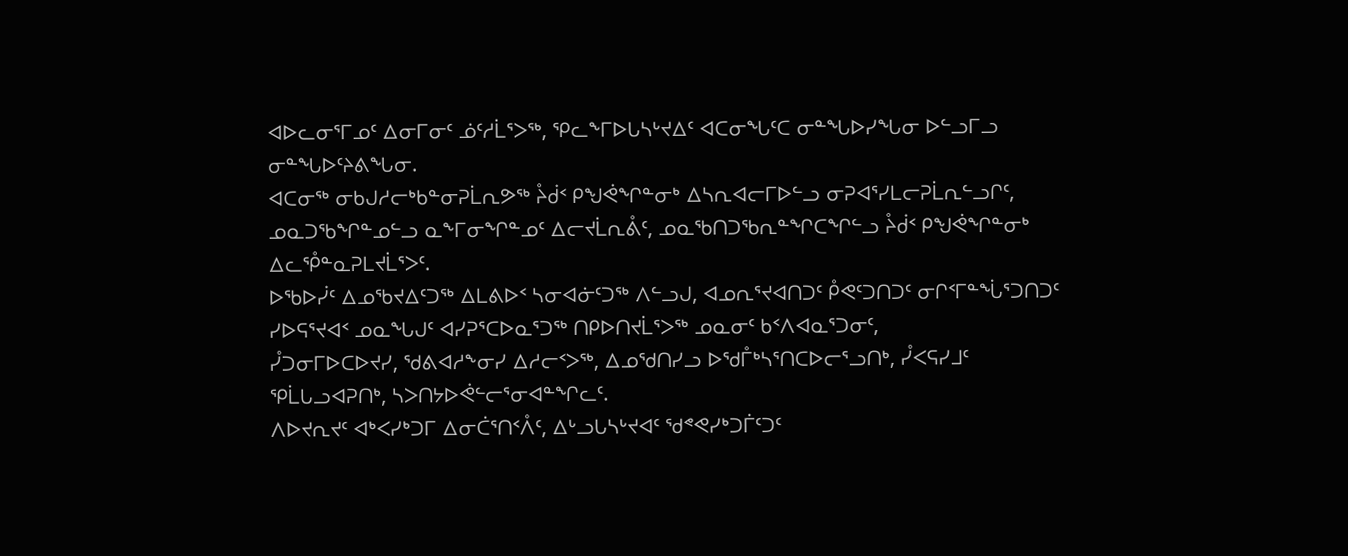ᐊᐅᓚᓂᕐᒥᓄᑦ ᐃᓂᒥᓂᑦ ᓅᑦᓱᒫᕐᐳᖅ, ᕿᓚᖕᒥᐅᒐᓴᒡᔪᐃᑦ ᐊᑕᓂᖓᑦᑕ ᓂᓐᖓᐅᓯᖓᓂ ᐅᓪᓗᒥᓗ ᓂᓐᖓᐅᑦᔨᕕᖓᓂ.
ᐊᑕᓂᖅ ᓂᑲᒍᓱᓕᒃᑲᓐᓂᕈᒫᕆᕗᖅ ᔧᑰᑉ ᑭᖑᕚᖏᓐᓂᒃ ᐃᓴᕆᐊᓕᒥᐅᓪᓗ ᓂᕈᐊᕐᓯᒪᓕᕈᒫᕆᓪᓗᒋᑦ, ᓄᓇᑐᖃᖏᓐᓄᓪᓗ ᓇᖕᒥᓂᖏᓐᓄᑦ ᐃᓕᔪᒫᕆᕔᑦ, ᓄᓇᖃᑎᑐᖃᕆᓐᖏᑕᖏᓪᓗ ᔧᑰᑉ ᑭᖑᕚᖏᓐᓂᒃ ᐃᓚᕾᓐᓇᕈᒪᔪᒫᕐᐳᑦ.
ᐅᖃᐅᓰᑦ ᐃᓄᖃᔪᐃᑦᑐᖅ ᐃᒪᕕᐅᑉ ᓴᓂᐊᓃᑦᑐᖅ ᐱᓪᓗᒍ, ᐊᓄᕆᕐᔪᐊᑎᑐᑦ ᑬᕙᑦᑐᑎᑐᑦ ᓂᒋᑉᒥᓐᖔᕐᑐᑎᑐᑦ ᓯᐅᕋᕐᔪᐊᑉ ᓄᓇᖓᒍᑦ ᐊᓯᕈᕐᑕᐅᓇᕐᑐᖅ ᑎᑭᐅᑎᔪᒫᕐᐳᖅ ᓄᓇᓂᑦ ᑲᑉᐱᐊᓇᕐᑐᓂᑦ,
ᓮᑐᓂᒥᐅᑕᐅᔪᓯ, ᖁᕕᐊᓱᖕᓂᓯ ᐃᓱᓕᑉᐳᖅ, ᐃᓄᖁᑎᓯᓗ ᐅᖁᒤᒃᓴᕐᑎᑕᐅᓕᕐᓗᑎᒃ, ᓮᐸᕋᓯᒧᑦ ᕿᒫᒐᓗᐊᕈᑎᒃ, ᓴᐳᑎᔭᐅᕚᓪᓕᕐᓂᐊᓐᖏᓚᑦ.
ᐱᐅᔪᕆᔪᑦ ᐊᒃᐸᓯᒃᑐᒥ ᐃᓂᑖᕐᑎᑉᐰᑦ, ᐃᒡᓗᒐᓴᒡᔪᐊᑦ ᖁᕝᕙᓯᒃᑐᒦᑦᑐᑦ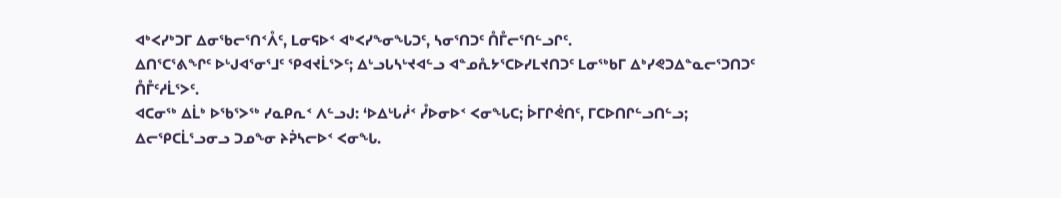ᐊᒃᐸᓯᒃᑐᒥ ᐃᓂᖃᓕᕐᑎᑉᐰᑦ, ᒪᓂᕋᐅᑉ ᐊᒃᐸᓯᖕᓂᖓᑐᑦ, ᓴᓂᕐᑎᑐᑦ ᑍᒤᓕᕐᑎᓪᓗᒋᑦ.
ᐃᑎᕐᑕᕐᕕᖏᑦ ᐅᒡᒍᐊᕐᓂᕐᒧᑦ ᕿᐊᔪᒫᕐᐳᑦ; ᐃᒡᓗᒐᓴᒡᔪᐊᓪᓗ ᐊᓐᓄᕅᔭᕐᑕᐅᓯᒪᔪᑎᑐᑦ ᒪᓂᖅᑲᒥ ᐃᒃᓯᕙᑐᐃᓐᓇᓕᕐᑐᑎᑐᑦ ᑍᒤᑦᓱᒫᕐᐳᑦ.
ᐊᑕᓂᖅ ᐃᒫᒃ ᐅᖃᕐᐳᖅ ᓯᓇᑭᕆᑉ ᐱᓪᓗᒍ: ‘ᐅᐃᒡᒐᓲᑉ ᓮᐅᓂᐅᑉ ᐸᓂᖓᑕ; ᐆᒥᒋᕚᑎᑦ, ᒥᑕᐅᑎᒋᓪᓗᑎᓪᓗ; ᐃᓕᕿᑕᒫᕐᓗᓂᓗ ᑐᓄᖕᓂ ᔨᕉᓴᓕᐅᑉ ᐸᓂᖓ.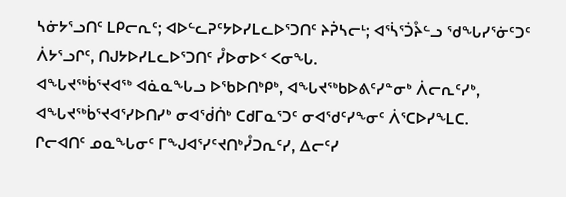ᓴᓃᔭᕐᓗᑎᑦ ᒪᑭᓕᕆᑦ; ᐊᐅᓪᓚᕈᑦᔭᐅᓯᒪᓚᐅᕐᑐᑎᑦ ᔨᕉᓴᓕᒻ; ᐊᕐᓵᕐᑑᔧᓪᓗ ᖁᖓᓯᕐᓃᑦᑐᑦ ᐲᔭᕐᓗᒋᑦ, ᑎᒍᔭᐅᓯᒪᓚᐅᕐᑐᑎᑦ ᓮᐅᓂᐅᑉ ᐸᓂᖓ.
ᐊᖓᔪᖅᑳᕐᔪᐊᖅ ᐊᓈᓇᖓᓗ ᐅᖃᐅᑎᒃᑭᒃ, ᐊᖓᔪᖅᑲᐅᕕᑦᓯᓐᓂᒃ ᐲᓕᕆᑦᓯᒃ, ᐊᖓᔪᖅᑳᕐᔪᐊᕐᓯᐅᑎᓯᒃ ᓂᐊᖂᑏᒃ ᑕᑯᒥᓇᕐᑐᑦ ᓂᐊᖁᑦᓯᖕᓂᑦ ᐲᕐᑕᐅᓯᖕᒪᑕ.
ᒋᓕᐊᑎᑦ ᓄᓇᖓᓂᑦ ᒥᖑᐊᕐᓯᑦᔪᑎᒃᓮᑐᕆᑦᓯ, ᐃᓕᑦᓯ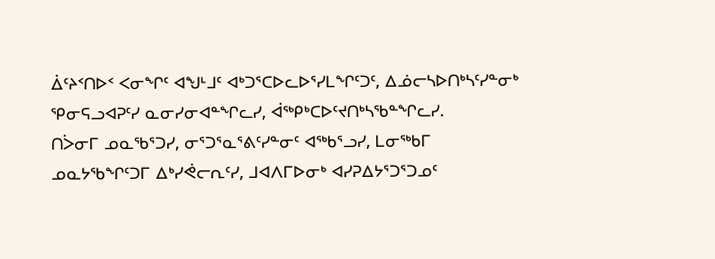ᐄᑦᔨᑉᑎᐅᑉ ᐸᓂᖏᑦ ᐊᖑᒻᒧᑦ ᐊᒃᑐᕐᑕᐅᓚᐅᕐᓯᒪᖏᑦᑐᑦ, ᐃᓅᓕᓴᐅᑎᒃᓴᑦᓯᓐᓂᒃ ᕿᓂᕋᓗᐊᕈᑦᓯ ᓇᓂᓯᓂᐊᓐᖏᓚᓯ, ᐋᖅᑭᒃᑕᐅᑦᔪᑎᒃᓴᖃᓐᖏᓚᓯ.
ᑎᐴᓂᒥ ᓄᓇᖃᕐᑐᓯ, ᓂᕐᑐᕐᓇᕐᕕᑦᓯᓐᓂᑦ ᐊᖅᑲᕐᓗᓯ, ᒪᓂᖅᑲᒥ ᓄᓇᔭᖃᖏᑦᑐᒥ ᐃᒃᓯᕚᓕᕆᑦᓯ, ᒧᐊᐱᒥᐅᓂᒃ ᐊᓯᕈᐃᔭᕐᑐᕐᑐᓄᑦ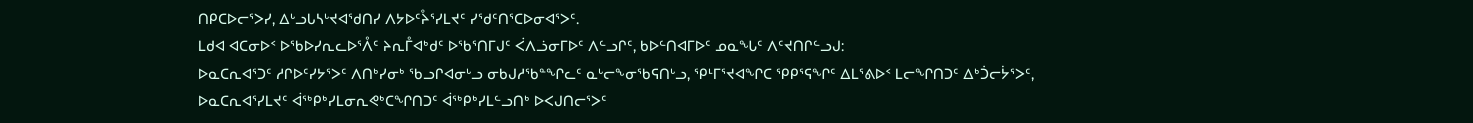ᑎᑭᑕᐅᓕᕐᐳᓯ, ᐃᒡᓗᒐᓴᒡᔪᐊᖁᑎᓯ ᐱᔭᐅᑦᔧᕐᓯᒪᔪᑦ ᓯᖁᑦᑎᕐᑕᐅᓂᐊᕐᐳᑦ.
ᒪᑯᐊ ᐊᑕᓂᐅᑉ ᐅᖃᐅᓯᕆᓚᐅᕐᐰᑦ ᔨᕆᒤᐊᒃᑯᑦ ᐅᖃᕐᑎᒥᒍᑦ ᐹᐱᓘᓂᒥᐅᑦ ᐱᓪᓗᒋᑦ, ᑲᐅᓪᑎᐊᒥᐅᑦ ᓄᓇᖓᑦ ᐱᑦᔪᑎᒋᓪᓗᒍ:
ᐅᓇᑕᕆᐊᕐᑐᑦ ᓱᒋᐅᑦᓯᔭᕐᐳᑦ ᐱᑎᒃᓯᓂᒃ ᖃᓗᒋᐊᓂᒡᓗ ᓂᑲᒍᓱᖃᓐᖏᓚᑦ ᓇᒡᓕᖕᓂᖃᕋᑎᒡᓗ, ᕿᒻᒥᕐᔪᐊᖏᑕ ᕿᑭᕐᕋᖏᑦ ᐃᒪᕐᕕᐅᑉ ᒪᓕᖏᑎᑐᑦ ᐃᒃᑑᓕᔮᕐᐳᑦ, ᐅᓇᑕᕆᐊᕐᓯᒪᔪᑦ ᐋᖅᑭᒃᓯᒪᓂᕆᕙᒃᑕᖏᑎᑐᑦ ᐋᖅᑭᒃᓯᒪᓪᓗᑎᒃ ᐅᐸᒍᑎᓕᕐᐳᑦ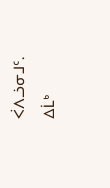ᐹᐱᓘᓂᒧᑦ.
ᐃᒫᒃ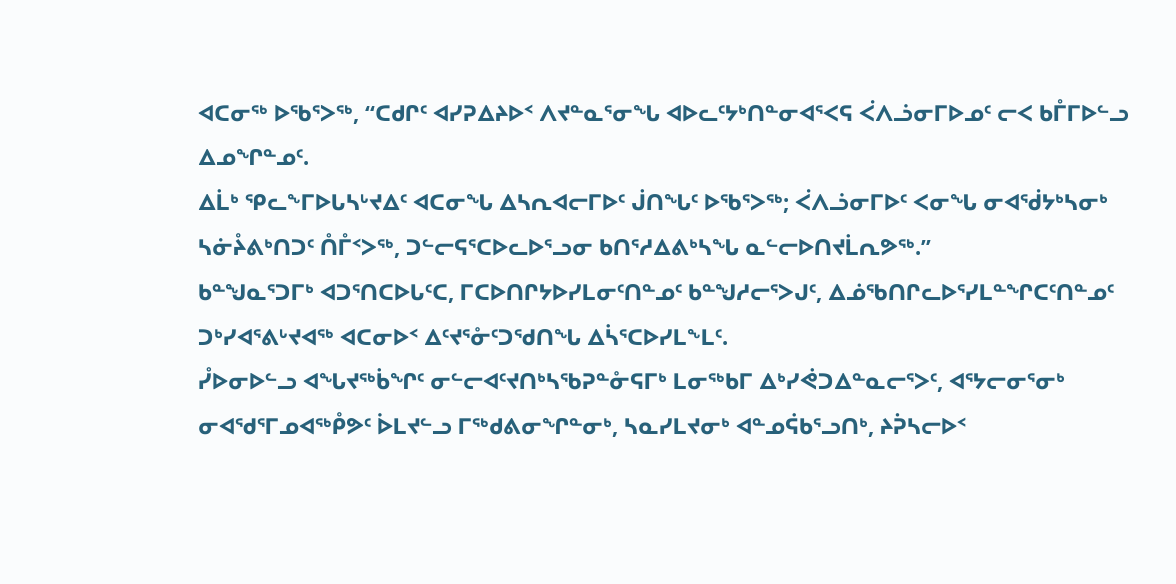ᐊᑕᓂᖅ ᐅᖃᕐᐳᖅ, “ᑕᑯᒋᑦ ᐊᓯᕈᐃᔨᐅᑉ ᐱᔪᓐᓇᕐᓂᖓ ᐊᐅᓚᑦᔭᒃᑎᓐᓂᐊᕐᐸᕋ ᐹᐱᓘᓂᒥᐅᓄᑦ ᓕᐸ ᑲᒤᒥᐅᓪᓗ ᐃᓄᖏᓐᓄᑦ.
ᐃᒫᒃ ᕿᓚᖕᒥᐅᒐᓴᒡᔪᐃᑦ ᐊᑕᓂᖓ ᐃᓴᕆᐊᓕᒥᐅᑦ ᒎᑎᖓᑦ ᐅᖃᕐᐳᖅ; ᐹᐱᓘᓂᒥᐅᑦ ᐸᓂᖓ ᓂᐊᖂᔭᒃᓴᓂᒃ ᓴᓃᔧᕕᒃᑎᑐᑦ ᑍᒤᑉᐳᖅ, ᑐᓪᓕᕋᕐᑕᐅᓚᐅᕐᓗᓂ ᑲᑎᕐᓱᐃᕕᒃᓴᖓ ᓇᓪᓕᐅᑎᔪᒫᕆᕗᖅ.”
ᑲᓐᖑᓇᕐᑐᒥᒃ ᐊᑐᕐᑎᑕᐅᒐᑦᑕ, ᒥᑕᐅᑎᒋᔭᐅᓯᒪᓂᑦᑎᓐᓄᑦ ᑲᓐᖑᓱᓕᕐᐳᒍᑦ, ᐃᓅᖃᑎᒋᓚᐅᕐᓯᒪᓐᖏᑕᑦᑎᓐᓄᑦ ᑐᒃᓯᐊᕐᕕᒡᔪᐊᖅ ᐊᑕᓂᐅᑉ ᐃᑦᔪᕐᓁᑦᑐᖁᑎᖓ ᐃᓵᕐᑕᐅᓯᒪᖕᒪᑦ.
ᓮᐅᓂᐅᓪᓗ ᐊᖓᔪᖅᑳᖏᑦ ᓂᓪᓕᐊᑦᔪᑎᒃᓴᖃᕈᓐᓁᕋᒥᒃ ᒪᓂᖅᑲᒥ ᐃᒃᓯᕚᑐᐃᓐᓇᓕᕐᐳᑦ, ᐊᕐᔭᓕᓂᕐᓂᒃ ᓂᐊᖁᕐᒥᓄᐊᖅᑬᕗᑦ ᐆᒪᔪᓪᓗ ᒥᖅᑯᕕᓂᖏᓐᓂᒃ, ᓴᓇᓯᒪᔪᓂᒃ ᐊᓐᓄᕌᑲᕐᓗᑎᒃ, ᔨᕉᓴᓕᐅᑉ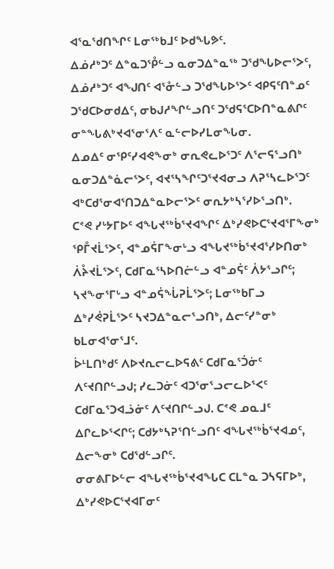ᐊᕐᓇᖁᑎᖏᑦ ᒪᓂᖅᑲᒧᑦ ᐅᑯᖓᕗᑦ.
ᐃᓅᓱᒃᑐᑦ ᐃᓐᓇᑐᕾᓪᓗ ᓇᓂᑐᐃᓐᓇᖅ ᑐᖁᖓᐅᓕᕐᐳᑦ, ᐃᓅᓱᒃᑐᑦ ᐊᖑᑎᑦ ᐊᕐᓁᓪᓗ ᑐᖁᖓᐅᕐᐳᑦ ᐊᑭᕋᑦᑎᓐᓄᑦ ᑐᖁᑕᐅᓂᑯᐃᑦ, ᓂᑲᒍᓱᖏᓪᓗᑎᑦ ᑐᖁᕋᕐᑕᐅᑎᓐᓇᕕᒋᑦ ᓂᓐᖓᕕᒃᔪᐊᕐᓂᕐᐱᑦ ᓇᓪᓕᐅᓯᒪᓂᖓᓂ.
ᐃᓄᐃᑦ ᓂᕿᑦᓯᐊᕙᖕᓂᒃ ᓂᕆᕙᓚᐅᕐᑐᑦ ᐱᕐᓕᕋᕐᓗᑎᒃ ᓇᓂᑐᐃᓐᓈᓕᕐᐳᑦ, ᐊᔪᕐᓴᖏᑦᑐᕐᔪᐊᓂᓗ ᐱᕈᕐᓴᓚᐅᕐᑐᑦ ᐊᒃᑕᑯᕐᓂᐊᕐᑎᑐᐃᓐᓇᐅᓕᕐᐳᑦ ᓂᕆᔭᒃᓴᕐᓯᐅᕐᓗᑎᒃ.
ᑕᕝᕙ ᓯᒡᔭᒥᐅᑦ ᐊᖓᔪᖅᑳᕐᔪᐊᖏᑦ ᐃᒃᓯᕙᐅᑕᕐᔪᐊᕐᒥᖕᓂᒃ ᕿᒤᔪᒫᕐᐳᑦ, ᐊᓐᓄᕌᒥᖕᓂᒡᓗ ᐊᖓᔪᖅᑳᕐᔪᐊᕐᓯᐅᑎᓂᒃ ᐲᔧᔪᒫᕐᐳᑦ, ᑕᑯᒥᓇᕐᓴᐅᑎᓖᓪᓗ ᐊᓐᓄᕌᑦ ᐲᔭᕐᓗᒋᑦ; ᓴᔪᖕᓂᕐᒥᒡᓗ ᐊᓐᓄᕌᖔᕈᒫᕐᐳᑦ; ᒪᓂᖅᑲᒥᓗ ᐃᒃᓯᕚᕈᒫᕐᐳᑦ ᓴᔪᑐᐃᓐᓇᓕᕐᓗᑎᒃ, ᐃᓕᑦᓯᓐᓂᒃ ᑲᒪᓂᐊᕐᓂᕐᒧᑦ.
ᐆᒻᒪᑎᒃᑯᑦ ᐱᐅᔪᕆᓕᓚᐅᕋᕕᑦ ᑕᑯᒥᓇᕐᑑᓃᑦ ᐱᑦᔪᑎᒋᓪᓗᒍ; ᓯᓚᑐᓃᑦ ᐊᑐᕐᓂᕐᓗᓕᓚᐅᕐᐸᑦ ᑕᑯᒥᓇᕐᑐᐊᓘᓃᑦ ᐱᑦᔪᑎᒋᓪᓗᒍ. ᑕᕝᕙ ᓄᓇᒧᑦ ᐃᒋᓚᐅᕐᐸᒋᑦ; ᑕᑯᔭᒃᓴᕈᕐᑎᓪᓗᑎᑦ ᐊᖓᔪᖅᑳᕐᔪᐊᓄᑦ, ᐃᓕᖕᓂᒃ ᑕᑯᖁᓪᓗᒋᑦ.
ᓂᓂᕕᒥᐅᓪᓕ ᐊᖓᔪᖅᑳᕐᔪᐊᖓᑕ ᑕᒪᓐᓇ ᑐᓴᕋᒥᐅᒃ, ᐃᒃᓯᕙᐅᑕᕐᔪᐊᒥᓂᑦ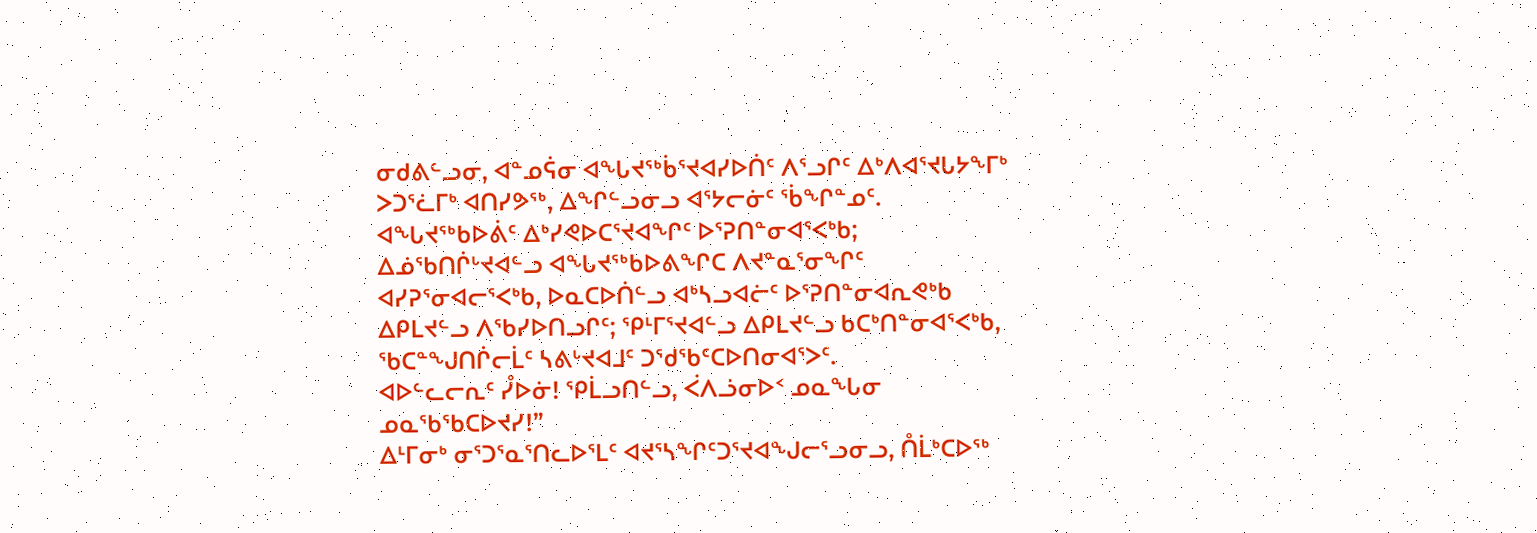ᓂᑯᕕᓪᓗᓂ, ᐊᓐᓄᕌᓂ ᐊᖓᔪᖅᑳᕐᔪᐊᓯᐅᑏᑦ ᐱᕐᓗᒋᑦ ᐃᒃᐱᐊᕐᔪᒐᔭᖕᒥᒃ ᐳᑐᕐᓛᒥᒃ ᐊᑎᓯᕗᖅ, ᐃᖏᓪᓗᓂᓗ ᐊᕐᔭᓕᓃᑦ ᖄᖏᓐᓄᑦ.
ᐊᖓᔪᖅᑲᐅᕖᑦ ᐃᒃᓯᕙᐅᑕᕐᔪᐊᖏᑦ ᐅᕐᕈᑎᓐᓂᐊᕐᐸᒃᑲ; ᐃᓅᖃᑎᒌᒡᔪᐊᓪᓗ ᐊᖓᔪᖅᑲᐅᕕᖏᑕ ᐱᔪᓐᓇᕐᓂᖏᑦ ᐊᓯᕈᕐᓂᐊᓕᕐᐸᒃᑲ, ᐅᓇᑕᐅᑏᓪᓗ ᐊᒃᓴᓗᐊᓖᑦ ᐅᕐᕈᑎᓐᓂᐊᕆᕙᒃᑲ ᐃᑭᒪᔪᓪᓗ ᐱᖃᓯᐅᑎᓗᒋᑦ; ᕿᒻᒥᕐᔪᐊᓪᓗ ᐃᑭᒪᔪᓪᓗ ᑲᑕᒃᑎᓐᓂᐊᕐᐸᒃᑲ, ᖃᑕᓐᖑᑎᒌᓕᒫᑦ ᓴᕕᒡᔪᐊᒧᑦ ᑐᖁᖃᑦᑕᐅᑎᓂᐊᕐᐳᑦ.
ᐊᐅᓪᓚᓕᕆᑦ ᓮᐅᓃ! ᕿᒫᓗᑎᓪᓗ, ᐹᐱᓘᓂᐅᑉ ᓄᓇᖓᓂ ᓄᓇᖃᖃᑕᐅᔪᓯ!”
ᐃᒻᒥᓂᒃ ᓂᕐᑐᕐᓇᕐᑎᓚᐅᕐᒪᑦ ᐊᔪᕐᓴᖏᑦᑐᕐᔪᐊᖑᓕᕐᓗᓂᓗ, ᑍᒫᒃᑕᐅᖅ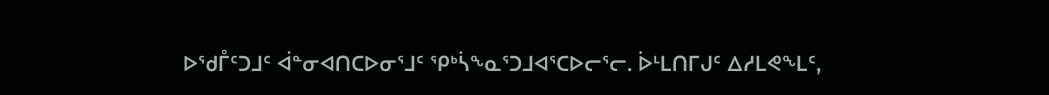ᐅᖁᒤᑦᑐᒧᑦ ᐋᓐᓂᐊᑎᑕᐅᓂᕐᒧᑦ ᕿᒃᓵᖕᓇᕐᑐᒧᐊᕐᑕᐅᓕᕐᓕ. ᐆᒻᒪᑎᒥᒍᑦ ᐃᓱᒪᕙᖕᒪᑦ,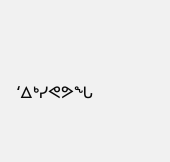‘ᐃᒃᓯᕙᕗᖓ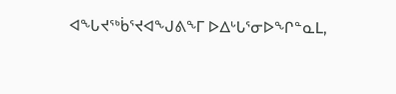ᐊᖓᔪᖅᑳᕐᔪᐊᖑᕕᖕᒥ ᐅᐃᒡᒐᕐᓂᐅᖏᓐᓇᒪ,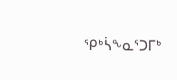ᕿᒃᓵᖕᓇᕐᑐᒥᒃ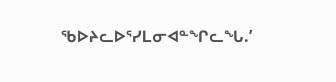ᖃᐅᔨᓚᐅᕐᓯᒪᓂᐊᓐᖏᓚᖓ.’